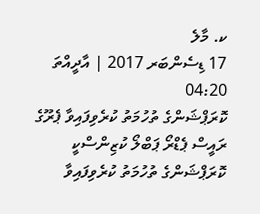ކ. މާލެ
17 ޑިސެންބަރ 2017 | އާދީއްތަ 04:20
ކޮރަޕްޝަންގެ ތުހުމަތު ކުރެވިފައިވާ ޕެރޫގެ ރައީސް ޕެޑްރޯ ޕަބްލޯ ކުޒިންސްކީ
ކޮރަޕްޝަންގެ ތުހުމަތު ކުރެވިފައިވާ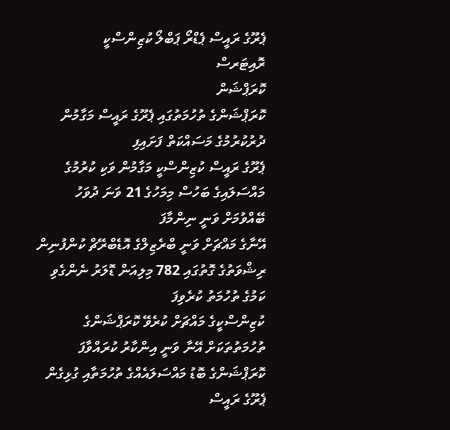ޕެރޫގެ ރައީސް ޕެޑްރޯ ޕަބްލޯ ކުޒިންސްކީ
ރޮއިޓަރސް
ކޮރަޕްޝަން
ކޮރަޕްޝަންގެ ތުހުމަތުގައި ޕެރޫގެ ރައީސް މަގާމުން ދުރުކުރުމުގެ މަސައްކަތް ފަށައިފި
ޕެރޫގެ ރައީސް ކުޒިންސްކީ މަގާމުން ވަކި ކުރުމުގެ މައްސަލައިގެ ބަހުސް މިމަހުގެ 21 ވަނަ ދުވަހު ބޭއްވުމަށް ވަނީ ނިންމާފަ
އޭނާގެ މައްޗަށް ވަނީ ބްރެޒިލްގެ އޮޑެބްރޭޗް ކުންފުނިން ރިޝްވަތުގެ ގޮތުގައި 782 މިލިއަން ޑޮލަރު ނެންގެވި ކަމުގެ ތުހުމަތު ކުރެވިފަ
ކުޒިންސްކީގެ މައްޗަށް ކުރެވޭ ކޮރަޕްޝަންގެ ތުހުމަތުތަކަށް އޭނާ ވަނީ އިންކާރު ކުރައްވާފަ
ކޮރަޕްޝަންގެ ބޮޑު މައްސަލައެއްގެ ތުހުމަތާއި ގުޅިގެން ޕެރޫގެ ރައީސް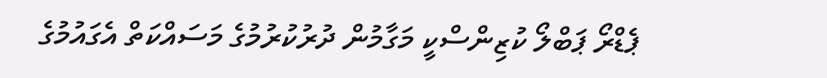ޕެޑްރޯ ޕަބްލޯ ކުޒިންސްކީ މަގާމުން ދުރުކުރުމުގެ މަސައްކަތް އެގައުމުގެ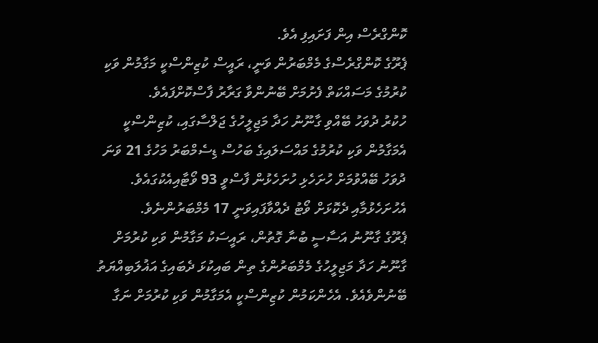ކޮންގްރެސް އިން ފަށައިފި އެވެ.
ޕެރޫގެ ކޮންގްރެސްގެ މެމްބަރުން ވަނީ، ރައީސް ކުޒިންސްކީ މަގާމުން ވަކި ކުރުމުގެ މަސައްކަތް ފެށުމަށް ބޭނުންވާ ގަރާރު ފާސްކޮށްފައެވެ.
ހުކުރު ދުވަހު ބޭއްވި ގާނޫނު ހަދާ މަޖިލީހުގެ ޖަލްސާގައި، ކުޒިންސްކީ އެމަގާމުން ވަކި ކުރުމުގެ މައްސަލައިގެ ބަހުސް ޑިސެމްބަރު މަހުގެ 21 ވަނަ ދުވަހު ބޭއްވުމަށް ހުށަހެޅި ހުށަހެޅުން ފާސްވީ 93 ވޯޓާއިއެކުގައެވެ. އެހުށަހެޅުމާއި ދެކޮޅަށް ވޯޓު ދެއްވާފައިވަނީ 17 މެމްބަރުންނެވެ.
ޕެރޫގެ ގާނޫނު އަސާސީ ބުނާ ގޮތުން، ރައީސަކު މަގާމުން ވަކި ކުރުމަށް ގާނޫނު ހަދާ މަޖިލީހުގެ މެމްބަރުންގެ ތިން ބައިކުޅަ ދެބައިގެ އަޣުލަބިއްޔަތު ބޭނުންވެއެވެ. އެހެންކަމުން ކުޒިންސްކީ އެމަގާމުން ވަކި ކުރުމަށް ނަގާ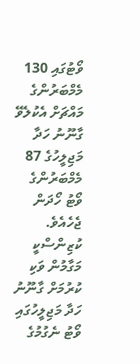ވޯޓުގައި 130 މެމްބަރުންގެ މައްޗަށް އެކުލެވޭ ގާނޫނު ހަދާ މަޖިލީހުގެ 87 މެމްބަރުންގެ ވޯޓު ހޯދަން ޖެހެއެވެ.
ކުޒިންސްކީ މަގާމުން ވަކި ކުރުމަށް ގާނޫނު ހަދާ މަޖިލީހުގައި ވޯޓު ނެގުމުގެ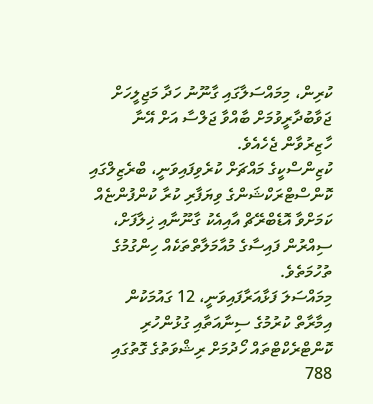ކުރިން، މިމައްސަލާގައި ގާނޫނު ހަދާ މަޖިލީހަށް ޖަވާބުދާރީވުމަށް ބާއްވާ ޖަލްސާ އަށް އޭނާ ހާޒިރުވާން ޖެހެއެވެ.
ކުޒިންސްކީގެ މައްޗަށް ކުރެވިފައިވަނީ، ބްރެޒިލްގައި ކޮންސްޓްރަކްޝަންގެ ވިޔަފާރި ކުރާ ކުންފުންޏެއް ކަމަށްވާ އޮޑެބްރޭޗް އާއިއެކު ގާނޫނާއި ޚިލާފަށް، ސިއްރުން ފައިސާގެ މުއާމަލާތްތަކެއް ހިންގުމުގެ ތުހުމަތެވެ.
މިމައްސަލަ ފަޅާއަރާފައިވަނީ، 12 ގައުމަކުން އިމާރާތް ކުރުމުގެ ސިނާއަތާއި ގުޅުންހުރި ކޮންޓްރެކްޓްތައް ހޯދުމަށް ރިޝްވަތުގެ ގޮތުގައި 788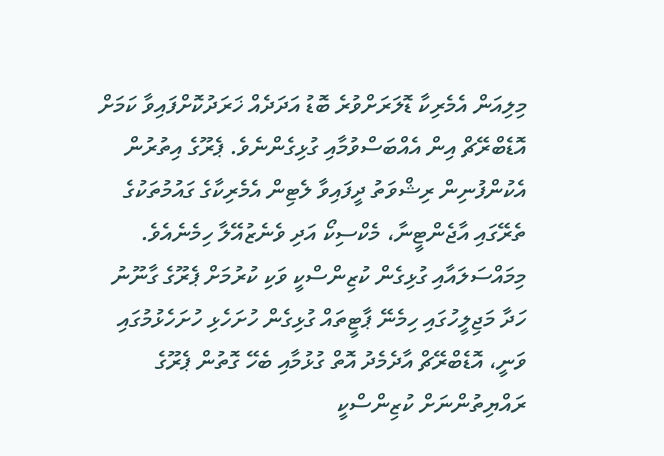މިލިއަން އެމެރިކާ ޑޮލަރަށްވުރެ ބޮޑު އަދަދެއް ޚަރަދުކޮށްފައިވާ ކަމަށް އޮޑެބްރޭޗް އިން އެއްބަސްވުމާއި ގުޅިގެންނެވެ. ޕެރޫގެ އިތުރުން އެކުންފުނިން ރިޝްވަތު ދީފައިވާ ލެޓިން އެމެރިކާގެ ގައުމުތަކުގެ ތެރޭގައި އާޖެންޓީނާ، މެކްސިކޯ އަދި ވެނެޒުއޭލާ ހިމެނެއެވެ.
މިމައްސަލައާއި ގުޅިގެން ކުޒިންސްކީ ވަކި ކުރުމަށް ޕެރޫގެ ގާނޫނު ހަދާ މަޖިލީހުގައި ހިމެނޭ ޕާޓީތައް ގުޅިގެން ހުށަހެޅި ހުށަހެޅުމުގައި ވަނީ، އޮޑެބްރޭޗް އާދެމެދު އޮތް ގުޅުމާއި ބެހޭ ގޮތުން ޕެރޫގެ ރައްޔިތުންނަށް ކުޒިންސްކީ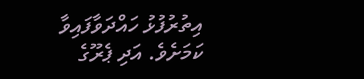އިތުރުފުޅު ހައްދަވާފައިވާ ކަމަށެވެ. އަދި ޕެރޫގެ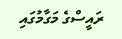ރައީސްގެ މަގާމުގައި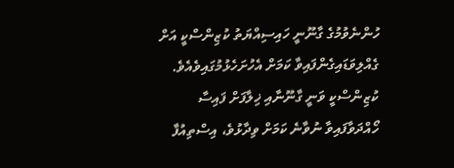ހުންނެވުމުގެ ގާނޫނީ ހައިސިއްޔަތު ކުޒިންސްކީ އަށް ގެއްލިވަޑައިގެންފައިވާ ކަމަށް އެހުށަހެޅުމުގައިވެއެވެ.
ކުޒިންސްކީ ވަނީ ގާނޫނާއި ޚިލާފަށް ފައިސާ ހޯއްދަވާފައިވާ ނުވާނެ ކަމަށް ވިދާޅުވެ، އިސްތިއުފާ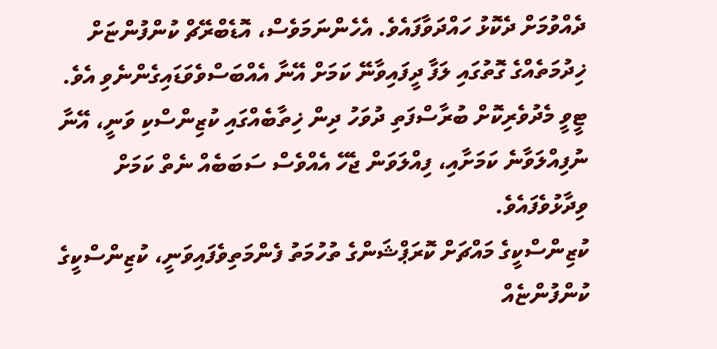ދެއްވުމަށް ދެކޮޅު ހައްދަވާފައެވެ. އެހެންނަމަވެސް، އޮޑެބްރޭޗް ކުންފުންޏަށް ޚިދުމަތެއްގެ ގޮތުގައި ލަފާ ދީފައިވާނޭ ކަމަށް އޭނާ އެއްބަސްވެވަޑައިގެންނެވި އެވެ.
ޓީވީ މެދުވެރިކޮށް ބުރާސްފަތި ދުވަހު ދިން ޚިތާބެއްގައި ކުޒިންސްކި ވަނީ، އޭނާ ނުފިއްލަވާނެ ކަމަށާއި، ފިއްލަވަން ޖެހޭ އެއްވެސް ސަބަބެއް ނެތް ކަމަށް ވިދާޅުވެފައެވެ.
ކުޒިންސްކީގެ މައްޗަށް ކޮރަޕްޝަންގެ ތުހުމަތު ފެންމަތިވެފައިވަނީ، ކުޒިންސްކީގެ ކުންފުންޏެއް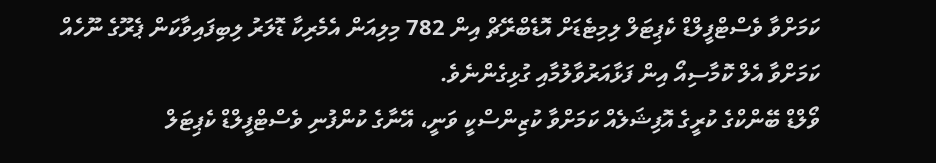ކަމަށްވާ ވެސްޓްފީލްޑް ކެޕިޓަލް ލިމިޓެޑަށް އޮޑެބްރޭޗް އިން 782 މިލިއަން އެމެރިކާ ޑޮލަރު ލިބިފައިވާކަން ޕެރޫގެ ނޫހެއް ކަމަށްވާ އެލް ކޮމާސިއޯ އިން ފަޅާއަރުވާލުމާއި ގުޅިގެންނެވެ.
ވޯލްޑް ބޭންކްގެ ކުރީގެ އޮފިޝަލެއް ކަމަށްވާ ކުޒިންސްކީ ވަނީ، އޭނާގެ ކުންފުނި ވެސްޓްފީލްޑް ކެޕިޓަލް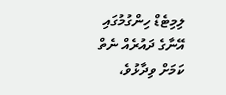ލިމިޓެޑް ހިންގުމުގައި އޭނާގެ ދައުރެއް ނެތް ކަމަށް ވިދާޅުވެ،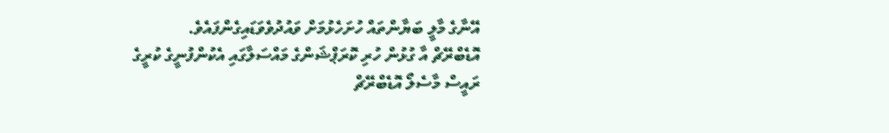އޭނާގެ މާލީ ބަޔާންތައް ހުށަހެޅުމަށް ވައުދުވެވަޑައިގެންފައެވެ.
އޮޑެބްރޭޗް އާ ގުޅުން ހުރި ކޮރަޕްޝަންގެ މައްސަލާގައި އެކުންފުނީގެ ކުރީގެ ރައީސް މާސެލޯ އޮޑެބްރޭޗް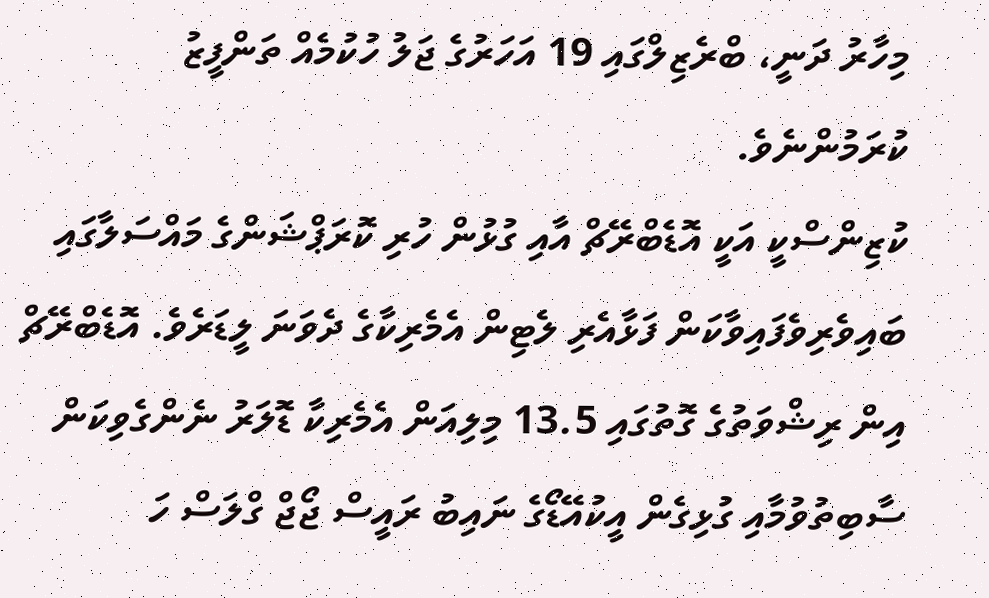މިހާރު ދަނީ، ބްރެޒިލްގައި 19 އަހަރުގެ ޖަލު ހުކުމެއް ތަންފީޒު ކުރަމުންނެވެ.
ކުޒިންސްކީ އަކީ އޮޑެބްރޭޗް އާއި ގުޅުން ހުރި ކޮރަޕްޝަންގެ މައްސަލާގައި ބައިވެރިވެފައިވާކަން ފަޅާއެރި ލެޓިން އެމެރިކާގެ ދެވަނަ ލީޑަރެވެ. އޮޑެބްރޭޗް އިން ރިޝްވަތުގެ ގޮތުގައި 13.5 މިލިއަން އެމެރިކާ ޑޮލަރު ނެންގެވިކަން ސާބިތުވުމާއި ގުޅިގެން އީކުއޭޑޯގެ ނައިބު ރައީސް ޖޯޖް ގްލަސް ހަ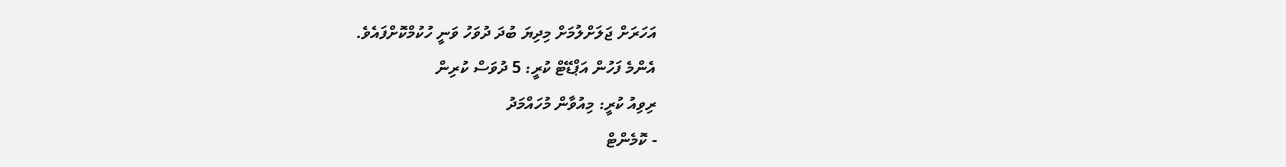އަހަރަށް ޖަލަށްލުމަށް މިދިޔަ ބުދަ ދުވަހު ވަނީ ހުކުމްކޮށްފައެވެ.
އެންމެ ފަހުން އަޕްޑޭޓް ކުރީ: 5 ދުވަސް ކުރިން
ރިވިއު ކުރީ: މިއުވާން މުހައްމަދު
- ކޮމެންޓް